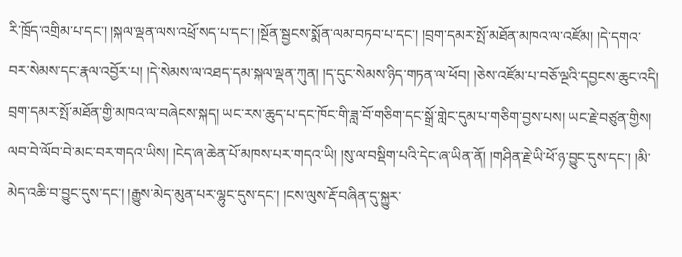རི་ཁྲོད་འགྲིམ་པ་དང་། །སྐལ་ལྡན་ལས་འཕྲོ་སད་པ་དང་། །སྔོན་སྦྱངས་སྨོན་ལམ་བཏབ་པ་དང་། །བྲག་དམར་སྤོ་མཐོན་མཁའ་ལ་འཛོམ། །དེ་དགའ་བར་སེམས་དང་རྣལ་འབྱོར་པ། །དེ་སེམས་ལ་འཐད་དམ་སྐལ་ལྡན་ཀུན། །ད་དུང་སེམས་ཉིད་གཏན་ལ་ཕོབ། །ཅེས་འཛོམ་པ་བཅོ་ལྔའི་དབྱངས་ཆུང་འདི། བྲག་དམར་སྤོ་མཐོན་གྱི་མཁའ་ལ་བཞེངས་སྐད། ཡང་རས་ཆུད་པ་དང་ཁོང་གི་ཟླ་བོ་གཅིག་དང་སྒྲོ་གླེང་དུམ་པ་གཅིག་བྱས་པས། ཡང་རྗེ་བཙུན་གྱིས། ལབ་བེ་ལོབ་བེ་མང་བར་གདའ་ཡིས། །ངེད་ཞ་ཆེན་པོ་མཁས་པར་གདའ་ཡི། །སུ་ལ་བསྡིག་པའི་དེང་ཞ་ཡིན་ནོ། །གཤིན་རྗེ་ཡི་ཕོ་ཉ་བྱུང་དུས་དང་། །མི་མེད་འཆི་བ་བྱུང་དུས་དང་། །རྒྱུས་མེད་མུན་པར་ལྷུང་དུས་དང་། །ངས་ལུས་རྡོ་བཞིན་དུ་སྐྱུར་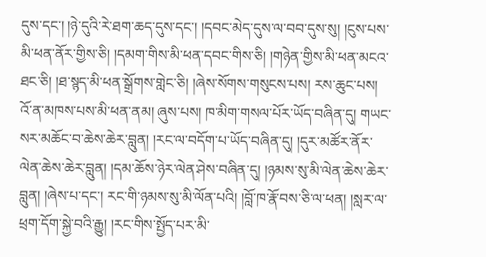དུས་དང་། །ཉེ་དུའི་རེ་ཐག་ཆད་དུས་དང་། །དབང་མེད་དུས་ལ་བབ་དུས་སུ། །ངུས་པས་མི་ཕན་ནོར་གྱིས་ཅི། །དམག་གིས་མི་ཕན་དབང་གིས་ཅི། །གཉེན་གྱིས་མི་ཕན་མངའ་ཐང་ཅི། །ཐ་སྙད་མི་ཕན་སྒྲོགས་གླེང་ཅི། །ཞེས་སོགས་གསུངས་པས། རས་ཆུང་པས། འོ་ན་མཁས་པས་མི་ཕན་ནམ། ཞུས་པས། ཁ་མིག་གསལ་པོར་ཡོད་བཞིན་དུ། གཡང་སར་མཆོང་བ་ཆེས་ཆེར་བླུན། །རང་ལ་བདོག་པ་ཡོད་བཞིན་དུ། །དུར་མཚོར་ནོར་ལེན་ཆེས་ཆེར་བླུན། །དམ་ཆོས་ཉེར་ལེན་ཤེས་བཞིན་དུ། །ཉམས་སུ་མི་ལེན་ཆེས་ཆེར་བླུན། །ཞེས་པ་དང་། རང་གི་ཉམས་སུ་མི་ལོན་པའི། །བློ་ཁ་རྣོ་བས་ཅི་ལ་ཕན། །སླར་ལ་ཕྲག་དོག་སྐྱེ་བའི་རྒྱུ། །རང་གིས་སྤྱོད་པར་མི་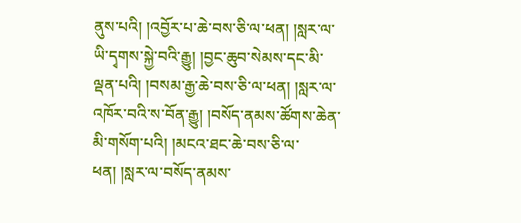ནུས་པའི། །འབྱོར་པ་ཆེ་བས་ཅི་ལ་ཕན། །སླར་ལ་ཡི་དྭགས་སྐྱེ་བའི་རྒྱུ། །བྱང་ཆུབ་སེམས་དང་མི་ལྡན་པའི། །བསམ་རྒྱ་ཆེ་བས་ཅི་ལ་ཕན། །སླར་ལ་འཁོར་བའི་ས་བོན་རྒྱུ། །བསོད་ནམས་ཚོགས་ཆེན་མི་གསོག་པའི། །མངའ་ཐང་ཆེ་བས་ཅི་ལ་ཕན། །སླར་ལ་བསོད་ནམས་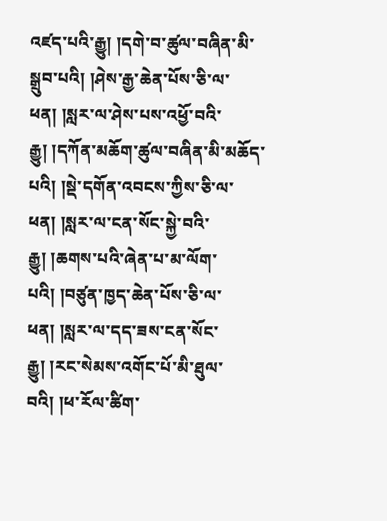འཛད་པའི་རྒྱུ། །དགེ་བ་ཚུལ་བཞིན་མི་སྒྲུབ་པའི། །ཤེས་རྒྱ་ཆེན་པོས་ཅི་ལ་ཕན། །སླར་ལ་ཤེས་པས་འཕྱོ་བའི་རྒྱུ། །དཀོན་མཆོག་ཚུལ་བཞིན་མི་མཆོད་པའི། །སྡེ་དགོན་འབངས་ཀྱིས་ཅི་ལ་ཕན། །སླར་ལ་ངན་སོང་སྐྱེ་བའི་རྒྱུ། །ཆགས་པའི་ཞེན་པ་མ་ལོག་པའི། །བཙུན་ཁྱད་ཆེན་པོས་ཅི་ལ་ཕན། །སླར་ལ་དད་ཟས་ངན་སོང་རྒྱུ། །རང་སེམས་འགོང་པོ་མི་ཐུལ་བའི། །ཕ་རོལ་ཚིག་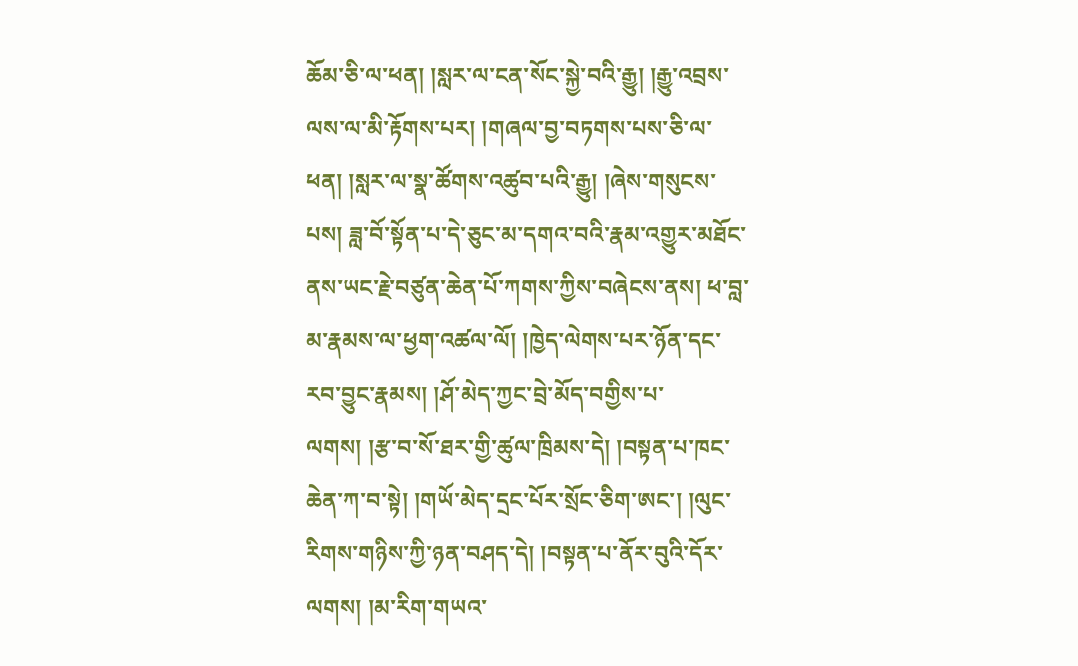ཆོམ་ཅི་ལ་ཕན། །སླར་ལ་ངན་སོང་སྐྱེ་བའི་རྒྱུ། །རྒྱུ་འབྲས་ལས་ལ་མི་རྟོགས་པར། །གཞལ་བྱ་བཏགས་པས་ཅི་ལ་ཕན། །སླར་ལ་སྣ་ཚོགས་འཚུབ་པའི་རྒྱུ། །ཞེས་གསུངས་པས། ཟླ་བོ་སྟོན་པ་དེ་ཅུང་མ་དགའ་བའི་རྣམ་འགྱུར་མཐོང་ནས་ཡང་རྗེ་བཙུན་ཆེན་པོ་ཀགས་ཀྱིས་བཞེངས་ནས། ཕ་བླ་མ་རྣམས་ལ་ཕྱག་འཚལ་ལོ། །ཁྱེད་ལེགས་པར་ཉོན་དང་རབ་བྱུང་རྣམས། །ཤོ་མེད་ཀྱང་བྲེ་མོད་བགྱིས་པ་ལགས། །རྩ་བ་སོ་ཐར་གྱི་ཚུལ་ཁྲིམས་དེ། །བསྟན་པ་ཁང་ཆེན་ཀ་བ་སྟེ། །གཡོ་མེད་དྲང་པོར་སྲོང་ཅིག་ཨང་། །ལུང་རིགས་གཉིས་ཀྱི་ཉན་བཤད་དེ། །བསྟན་པ་ནོར་བུའི་དོར་ལགས། །མ་རིག་གཡའ་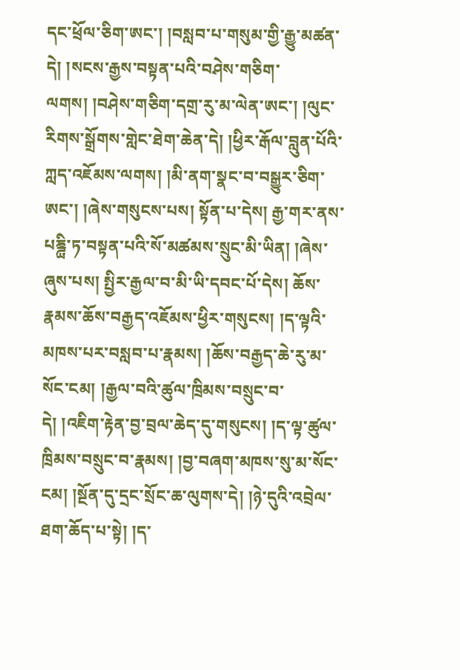དང་ཕྲོལ་ཅིག་ཨང་། །བསླབ་པ་གསུམ་གྱི་རྒྱུ་མཚན་དེ། །སངས་རྒྱས་བསྟན་པའི་བཤེས་གཅིག་ལགས། །བཤེས་གཅིག་དགྲ་རུ་མ་ལེན་ཨང་། །ལུང་རིགས་སྒྲོགས་གླེང་ཐེག་ཆེན་དེ། །ཕྱིར་རྒོལ་བླུན་པོའི་ཀླད་འཇོམས་ལགས། །མི་ནག་སྣང་བ་བསྒྱུར་ཅིག་ཨང་། །ཞེས་གསུངས་པས། སྟོན་པ་དེས། རྒྱ་གར་ནས་པཎྜྻི་ཏ་བསྟན་པའི་སོ་མཚམས་སྲུང་མི་ཡིན། །ཞེས་ཞུས་པས། སྤྱིར་རྒྱལ་བ་མི་ཡི་དབང་པོ་དེས། ཆོས་རྣམས་ཆོས་བརྒྱད་འཇོམས་ཕྱིར་གསུངས། །ད་ལྟའི་མཁས་པར་བསླབ་པ་རྣམས། །ཆོས་བརྒྱད་ཆེ་རུ་མ་སོང་ངམ། །རྒྱལ་བའི་ཚུལ་ཁྲིམས་བསྲུང་བ་དེ། །འཇིག་རྟེན་བྱ་བྲལ་ཆེད་དུ་གསུངས། །ད་ལྟ་ཚུལ་ཁྲིམས་བསྲུང་བ་རྣམས། །བྱ་བཞག་མཁས་སུ་མ་སོང་ངམ། །སྔོན་དུ་དྲང་སྲོང་ཆ་ལུགས་དེ། །ཉེ་དུའི་འབྲེལ་ཐག་ཆོད་པ་སྟེ། །ད་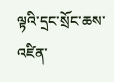ལྟའི་དྲང་སྲོང་ཆས་འཛིན་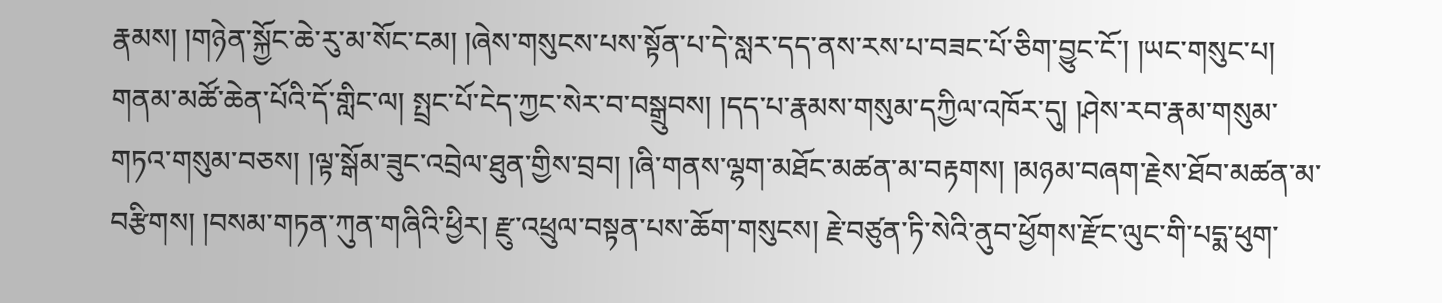རྣམས། །གཉེན་སྐྱོང་ཆེ་རུ་མ་སོང་ངམ། །ཞེས་གསུངས་པས་སྟོན་པ་དེ་སླར་དད་ནས་རས་པ་བཟང་པོ་ཅིག་བྱུང་ངོ་། །ཡང་གསུང་པ། གནམ་མཚོ་ཆེན་པོའི་དོ་གླིང་ལ། སྤྲང་པོ་ངེད་ཀྱང་སེར་བ་བསྒྲུབས། །དད་པ་རྣམས་གསུམ་དཀྱིལ་འཁོར་དུ། །ཤེས་རབ་རྣམ་གསུམ་གཏའ་གསུམ་བཅས། །ལྟ་སྒོམ་ཟུང་འབྲེལ་ཐུན་གྱིས་བྲབ། །ཞི་གནས་ལྷག་མཐོང་མཚན་མ་བརྟགས། །མཉམ་བཞག་རྗེས་ཐོབ་མཚན་མ་བརྩིགས། །བསམ་གཏན་ཀུན་གཞིའི་ཕྱིར། རྫུ་འཕྲུལ་བསྟན་པས་ཆོག་གསུངས། རྗེ་བཙུན་ཏི་སེའི་ནུབ་ཕྱོགས་རྫོང་ལུང་གི་པདྨ་ཕུག་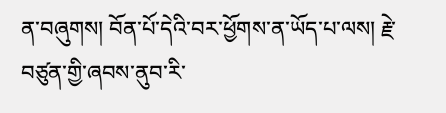ན་བཞུགས། བོན་པོ་དེའི་བར་ཕྱོགས་ན་ཡོད་པ་ལས། རྗེ་བཙུན་གྱི་ཞབས་ནུབ་རི་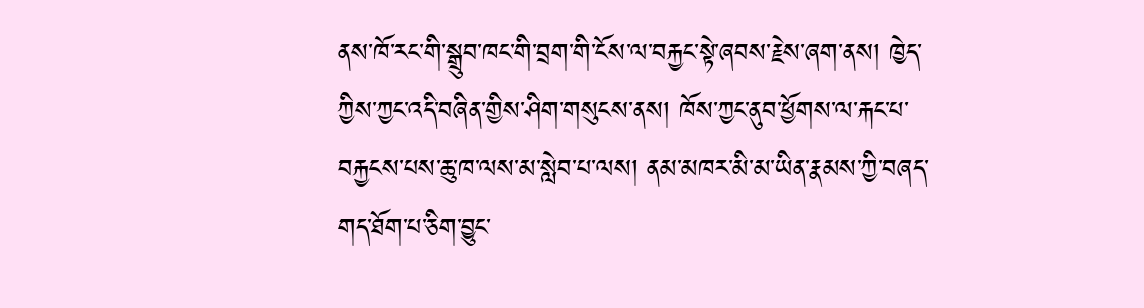ནས་ཁོ་རང་གི་སྒྲུབ་ཁང་གི་བྲག་གི་ངོས་ལ་བརྐྱང་སྟེ་ཞབས་རྗེས་ཞག་ནས། ཁྱེད་ཀྱིས་ཀྱང་འདི་བཞིན་གྱིས་ཤིག་གསུངས་ནས། ཁོས་ཀྱང་ནུབ་ཕྱོགས་ལ་རྐང་པ་བརྐྱངས་པས་ཆུ་ཁ་ལས་མ་སླེབ་པ་ལས། ནམ་མཁར་མི་མ་ཡིན་རྣམས་ཀྱི་བཞད་གད་ཐོག་པ་ཅིག་བྱུང་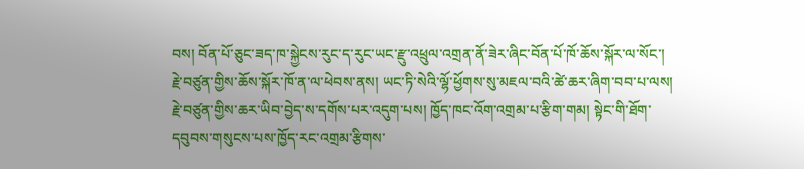བས། བོན་པོ་ཅུང་ཟད་ཁ་སྐྱེངས་རུང་ད་རུང་ཡང་རྫུ་འཕྲུལ་འགྲན་ནོ་ཟེར་ཞིང་བོན་པོ་ཁོ་ཆོས་སྐོར་ལ་སོང་། རྗེ་བཙུན་གྱིས་ཆོས་སྐོར་ཁོ་ན་ལ་ཕེབས་ནས། ཡང་ཏི་སེའི་ལྷོ་ཕྱོགས་སུ་མཇལ་བའི་ཚེ་ཆར་ཞིག་བབ་པ་ལས། རྗེ་བཙུན་གྱིས་ཆར་ཡིབ་བྱེད་ས་དགོས་པར་འདུག་པས། ཁྱོད་ཁང་འོག་འགྲམ་པ་རྩིག་གམ། སྟེང་གི་ཐོག་དབུབས་གསུངས་པས་ཁྱོད་རང་འགྲམ་རྩིགས་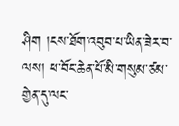ཤིག །ངས་ཐོག་འབུབ་པ་ཡིན་ཟེར་བ་ལས། ཕ་བོང་ཆེན་པོ་མི་གསུམ་ཙམ་གྱེན་དུ་ལང་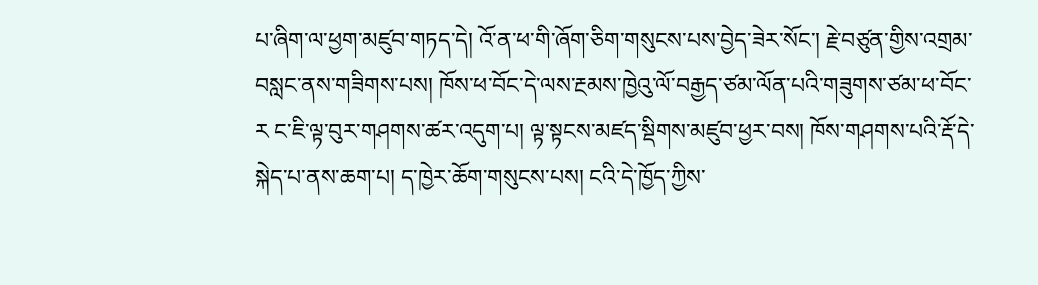པ་ཞིག་ལ་ཕྱག་མཛུབ་གཏད་དེ། འོ་ན་ཕ་གི་ཞོག་ཅིག་གསུངས་པས་བྱེད་ཟེར་སོང་། རྗེ་བཙུན་གྱིས་འགྲམ་བསླང་ནས་གཟིགས་པས། ཁོས་ཕ་བོང་དེ་ལས་རྔམས་ཁྱེའུ་ལོ་བརྒྱད་ཙམ་ལོན་པའི་གཟུགས་ཙམ་ཕ་བོང་ར ང་ཇི་ལྟ་བུར་གཤགས་ཚར་འདུག་པ། ལྟ་སྟངས་མཛད་སྡིགས་མཛུབ་ཕྱར་བས། ཁོས་གཤགས་པའི་རྡོ་དེ་སྐེད་པ་ནས་ཆག་པ། ད་ཁྱེར་ཆོག་གསུངས་པས། ངའི་དེ་ཁྱོད་ཀྱིས་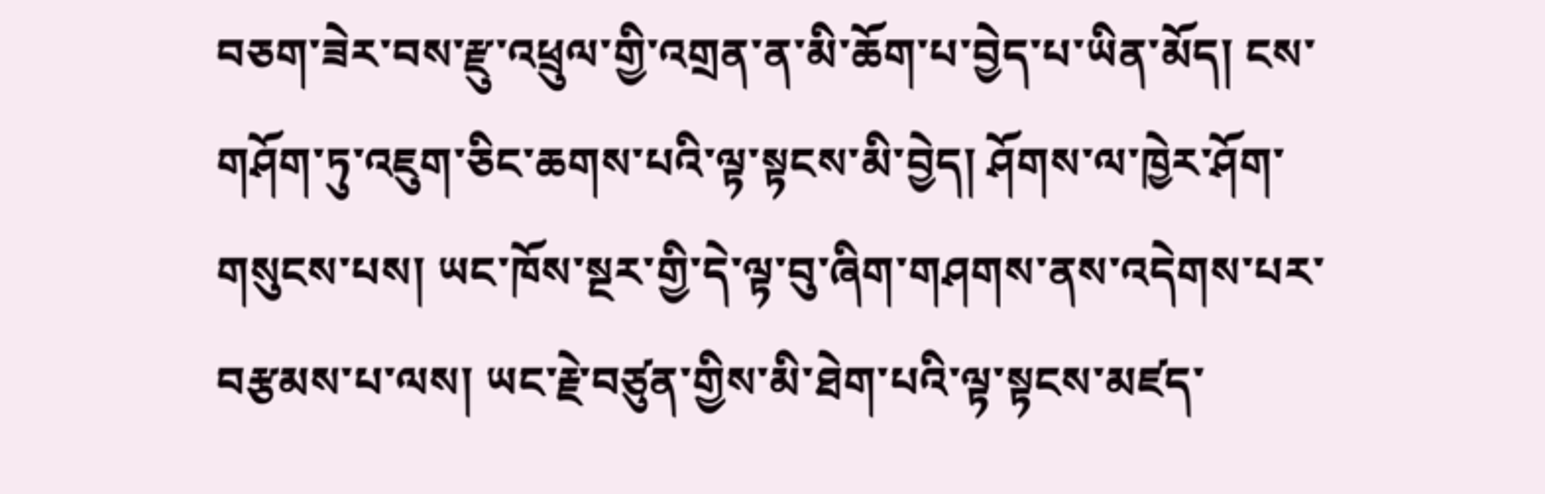བཅག་ཟེར་བས་རྫུ་འཕྲུལ་གྱི་འགྲན་ན་མི་ཆོག་པ་བྱེད་པ་ཡིན་མོད། ངས་གཤོག་ཏུ་འཇུག་ཅིང་ཆགས་པའི་ལྟ་སྟངས་མི་བྱེད། ཤོགས་ལ་ཁྱེར་ཤོག་གསུངས་པས། ཡང་ཁོས་སྔར་གྱི་དེ་ལྟ་བུ་ཞིག་གཤགས་ནས་འདེགས་པར་བརྩམས་པ་ལས། ཡང་རྗེ་བཙུན་གྱིས་མི་ཐེག་པའི་ལྟ་སྟངས་མཛད་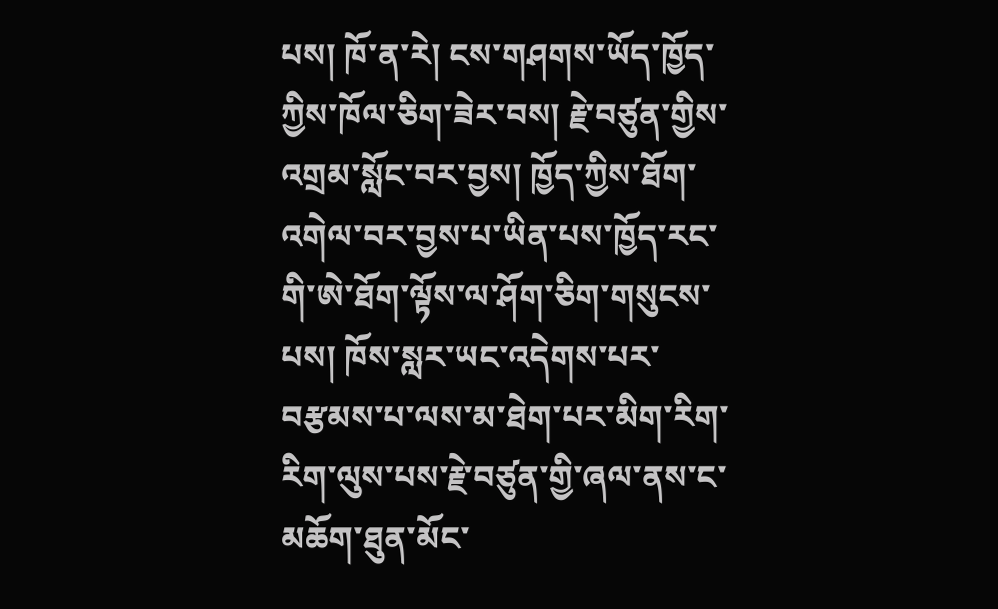པས། ཁོ་ན་རེ། ངས་གཤགས་ཡོད་ཁྱོད་ཀྱིས་ཁོལ་ཅིག་ཟེར་བས། རྗེ་བཙུན་གྱིས་འགྲམ་སློང་བར་བྱས། ཁྱོད་ཀྱིས་ཐོག་འགེལ་བར་བྱས་པ་ཡིན་པས་ཁྱོད་རང་གི་ཨེ་ཐོག་ལྟོས་ལ་ཤོག་ཅིག་གསུངས་པས། ཁོས་སླར་ཡང་འདེགས་པར་བརྩམས་པ་ལས་མ་ཐེག་པར་མིག་རིག་རིག་ལུས་པས་རྗེ་བཙུན་གྱི་ཞལ་ནས་ང་མཆོག་ཐུན་མོང་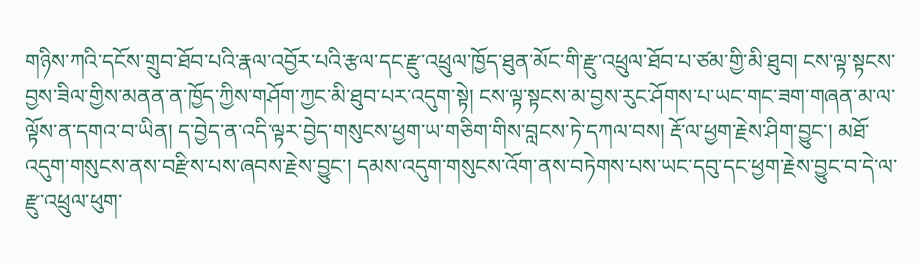གཉིས་ཀའི་དངོས་གྲུབ་ཐོབ་པའི་རྣལ་འབྱོར་པའི་རྩལ་དང་རྫུ་འཕྲུལ་ཁྱོད་ཐུན་མོང་གི་རྫུ་འཕྲུལ་ཐོབ་པ་ཙམ་གྱི་མི་ཐུབ། ངས་ལྟ་སྟངས་བྱས་ཟིལ་གྱིས་མནན་ན་ཁྱོད་ཀྱིས་གཤོག་ཀྱང་མི་ཐུབ་པར་འདུག་སྟེ། ངས་ལྟ་སྟངས་མ་བྱས་རུང་ཤོགས་པ་ཡང་གང་ཟག་གཞན་མ་ལ་ལྟོས་ན་དགའ་བ་ཡིན། ད་བྱེད་ན་འདི་ལྟར་བྱེད་གསུངས་ཕྱག་ཡ་གཅིག་གིས་བླངས་ཏེ་དཀལ་བས། རྡོ་ལ་ཕྱག་རྗེས་ཤིག་བྱུང་། མཐོ་འདུག་གསུངས་ནས་བརྫིས་པས་ཞབས་རྗེས་བྱུང་། དམས་འདུག་གསུངས་འོག་ནས་བཏེགས་པས་ཡང་དབུ་དང་ཕྱག་རྗེས་བྱུང་བ་དེ་ལ་རྫུ་འཕྲུལ་ཕུག་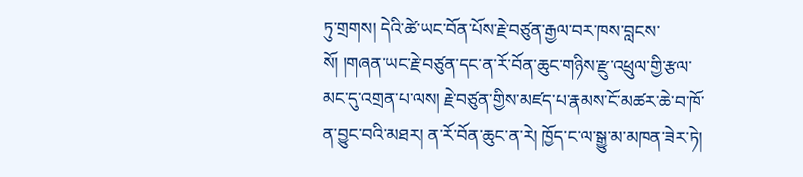ཏུ་གྲགས། དེའི་ཚེ་ཡང་བོན་པོས་རྗེ་བཙུན་རྒྱལ་བར་ཁས་བླངས་སོ། །གཞན་ཡང་རྗེ་བཙུན་དང་ན་རོ་བོན་ཆུང་གཉིས་རྫུ་འཕྲུལ་གྱི་རྩལ་མང་དུ་འགྲན་པ་ལས། རྗེ་བཙུན་གྱིས་མཛད་པ་རྣམས་ངོ་མཚར་ཆེ་བ་ཁོ་ན་བྱུང་བའི་མཐར། ན་རོ་བོན་ཆུང་ན་རེ། ཁྱོད་ང་ལ་སྒྱུ་མ་མཁན་ཟེར་ཏེ།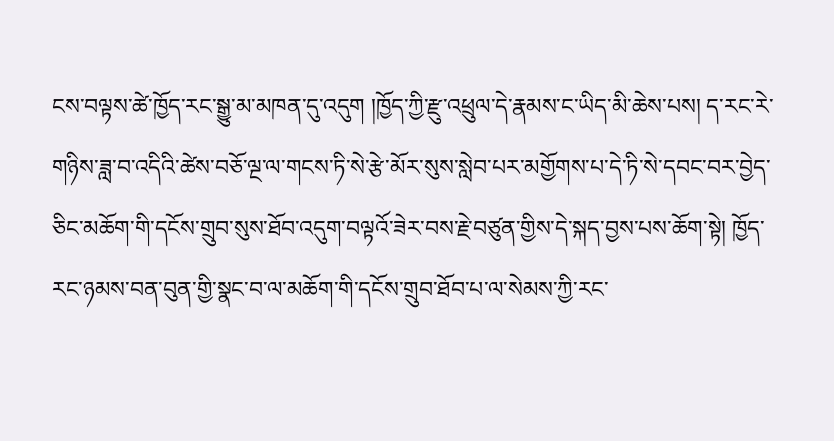ངས་བལྟས་ཚེ་ཁྱོད་རང་སྒྱུ་མ་མཁན་དུ་འདུག །ཁྱོད་ཀྱི་རྫུ་འཕྲུལ་དེ་རྣམས་ང་ཡིད་མི་ཆེས་པས། ད་རང་རེ་གཉིས་ཟླ་བ་འདིའི་ཚེས་བཅོ་ལྔ་ལ་གངས་ཏི་སེ་རྩེ་མོར་སུས་སླེབ་པར་མགྱོགས་པ་དེ་ཏི་སེ་དབང་བར་བྱེད་ཅིང་མཆོག་གི་དངོས་གྲུབ་སུས་ཐོབ་འདུག་བལྟའོ་ཟེར་བས་རྗེ་བཙུན་གྱིས་དེ་སྐད་བྱས་པས་ཆོག་སྟེ། ཁྱོད་རང་ཉམས་བན་བུན་གྱི་སྣང་བ་ལ་མཆོག་གི་དངོས་གྲུབ་ཐོབ་པ་ལ་སེམས་ཀྱི་རང་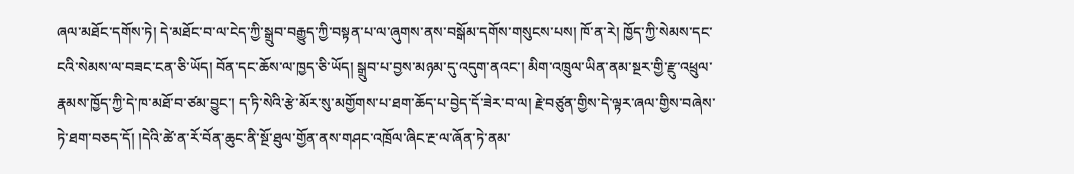ཞལ་མཐོང་དགོས་ཏེ། དེ་མཐོང་བ་ལ་ངེད་ཀྱི་སྒྲུབ་བརྒྱུད་ཀྱི་བསྟན་པ་ལ་ཞུགས་ནས་བསྒོམ་དགོས་གསུངས་པས། ཁོ་ན་རེ། ཁྱོད་ཀྱི་སེམས་དང་ངའི་སེམས་ལ་བཟང་ངན་ཅི་ཡོད། བོན་དང་ཆོས་ལ་ཁྱད་ཅི་ཡོད། སྒྲུབ་པ་བྱས་མཉམ་དུ་འདུག་ནའང་། མིག་འཁྲུལ་ཡིན་ནམ་སྔར་གྱི་རྫུ་འཕྲུལ་རྣམས་ཁྱོད་ཀྱི་དེ་ཁ་མཐོ་བ་ཙམ་བྱུང་། ད་ཏི་སེའི་རྩེ་མོར་སུ་མགྱོགས་པ་ཐག་ཆོད་པ་བྱེད་དོ་ཟེར་བ་ལ། རྗེ་བཙུན་གྱིས་དེ་ལྟར་ཞལ་གྱིས་བཞེས་ཏེ་ཐག་བཅད་དོ། །དེའི་ཚེ་ན་རོ་བོན་ཆུང་ནི་སྔོ་ཐུལ་གྱོན་ནས་གཤང་འཁྲོལ་ཞིང་རྔ་ལ་ཞོན་ཏེ་ནམ་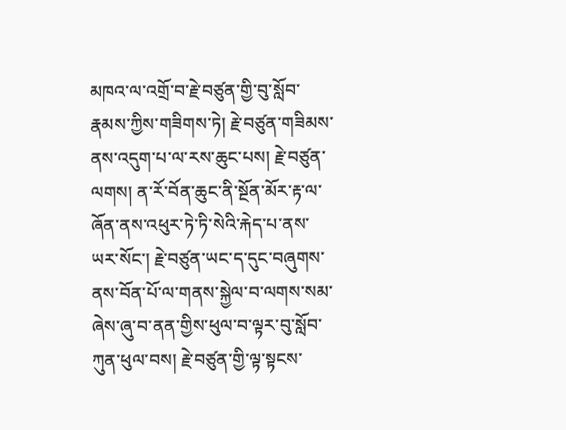མཁའ་ལ་འགྲོ་བ་རྗེ་བཙུན་གྱི་བུ་སློབ་རྣམས་ཀྱིས་གཟིགས་ཏེ། རྗེ་བཙུན་གཟིམས་ནས་འདུག་པ་ལ་རས་ཆུང་པས། རྗེ་བཙུན་ལགས། ན་རོ་བོན་ཆུང་ནི་སྔོན་མོར་རྟ་ལ་ཞོན་ནས་འཕུར་ཏེ་ཏི་སེའི་རྐེད་པ་ནས་ཡར་སོང་། རྗེ་བཙུན་ཡང་ད་དུང་བཞུགས་ནས་བོན་པོ་ལ་གནས་སྐྱེལ་བ་ལགས་སམ་ཞེས་ཞུ་བ་ནན་གྱིས་ཕུལ་བ་ལྟར་བུ་སློབ་ཀུན་ཕུལ་བས། རྗེ་བཙུན་གྱི་ལྟ་སྟངས་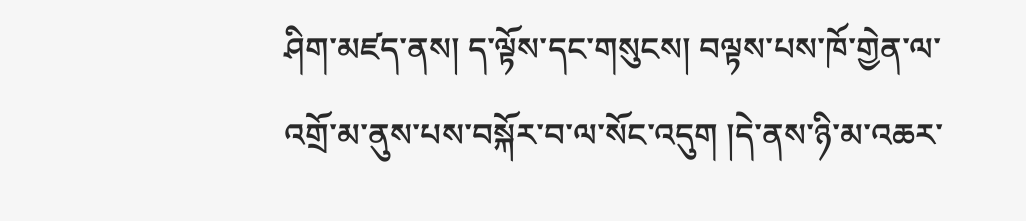ཤིག་མཛད་ནས། ད་ལྟོས་དང་གསུངས། བལྟས་པས་ཁོ་གྱེན་ལ་འགྲོ་མ་ནུས་པས་བསྐོར་བ་ལ་སོང་འདུག །དེ་ནས་ཉི་མ་འཆར་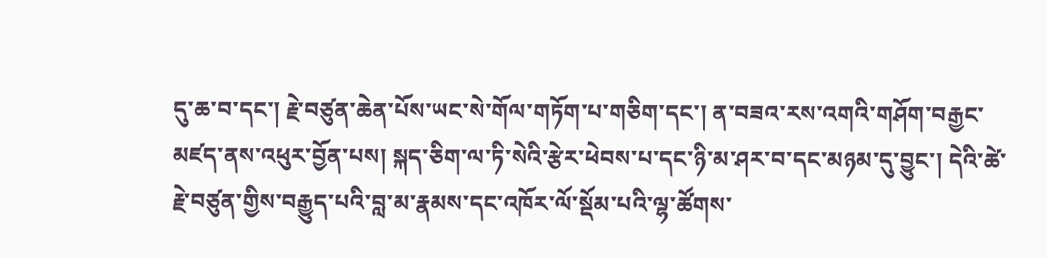དུ་ཆ་བ་དང་། རྗེ་བཙུན་ཆེན་པོས་ཡང་སེ་གོལ་གཏོག་པ་གཅིག་དང་། ན་བཟའ་རས་འགའི་གཤོག་བརྒྱང་མཛད་ནས་འཕུར་བྱོན་པས། སྐད་ཅིག་ལ་ཏི་སེའི་རྩེར་ཕེབས་པ་དང་ཉི་མ་ཤར་བ་དང་མཉམ་དུ་བྱུང་། དེའི་ཚེ་རྗེ་བཙུན་གྱིས་བརྒྱུད་པའི་བླ་མ་རྣམས་དང་འཁོར་ལོ་སྡོམ་པའི་ལྷ་ཚོགས་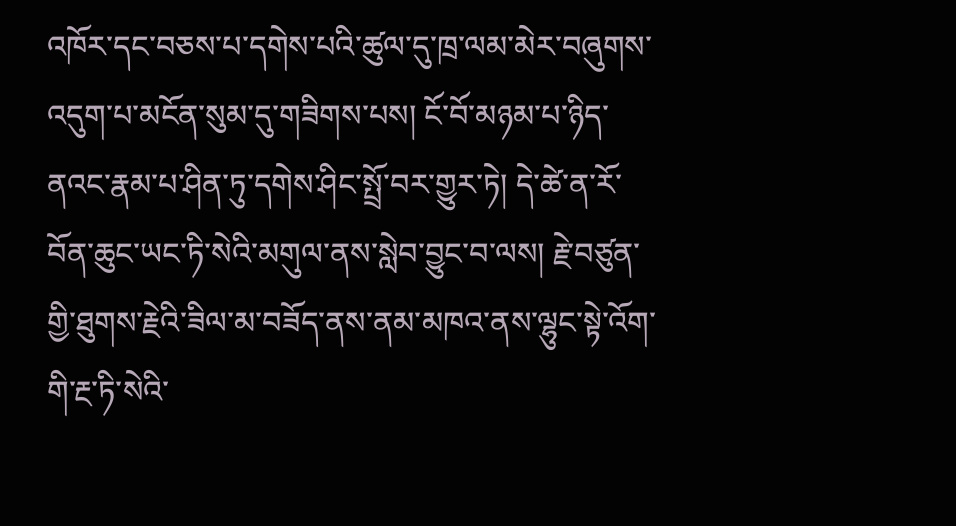འཁོར་དང་བཅས་པ་དགེས་པའི་ཚུལ་དུ་ཁྲ་ལམ་མེར་བཞུགས་འདུག་པ་མངོན་སུམ་དུ་གཟིགས་པས། ངོ་བོ་མཉམ་པ་ཉིད་ནའང་རྣམ་པ་ཤིན་ཏུ་དགེས་ཤིང་སྤྲོ་བར་གྱུར་ཏེ། དེ་ཚེ་ན་རོ་བོན་ཆུང་ཡང་ཏི་སེའི་མགུལ་ནས་སླེབ་བྱུང་བ་ལས། རྗེ་བཙུན་གྱི་ཐུགས་རྗེའི་ཟིལ་མ་བཟོད་ནས་ནམ་མཁའ་ནས་ལྷུང་སྟེ་འོག་གི་རྔ་ཏི་སེའི་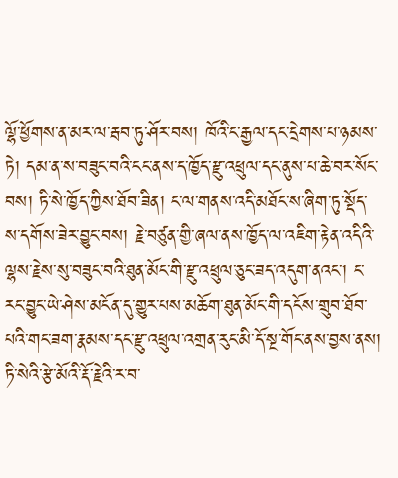ལྷོ་ཕྱོགས་ན་མར་ལ་རྦབ་ཏུ་ཤོར་བས། ཁོའི་ང་རྒྱལ་དང་དྲེགས་པ་ཉམས་ཏེ། དམ་ན་ས་བཟུང་བའི་ངང་ནས་ད་ཁྱོད་རྫུ་འཕྲུལ་དང་ནུས་པ་ཆེ་བར་སོང་བས། ཏི་སེ་ཁྱོད་ཀྱིས་ཐོབ་ཟིན། ང་ལ་གནས་འདི་མཐོང་ས་ཞིག་ཏུ་སྡོད་ས་དགོས་ཟེར་བྱུང་བས། རྗེ་བཙུན་གྱི་ཞལ་ནས་ཁྱོད་ལ་འཇིག་རྟེན་འདིའི་ལྷས་རྗེས་སུ་བཟུང་བའི་ཐུན་མོང་གི་རྫུ་འཕྲུལ་ཅུང་ཟད་འདུག་ནའང་། ང་རང་བྱུང་ཡེ་ཤེས་མངོན་དུ་གྱུར་པས་མཆོག་ཐུན་མོང་གི་དངོས་གྲུབ་ཐོབ་པའི་གང་ཟག་རྣམས་དང་རྫུ་འཕྲུལ་འགྲན་རུང་མི་དོ་སྔ་གོང་ནས་བྱས་ནས། ཏི་སེའི་རྩེ་མོའི་རྡོ་རྗེའི་ར་བ་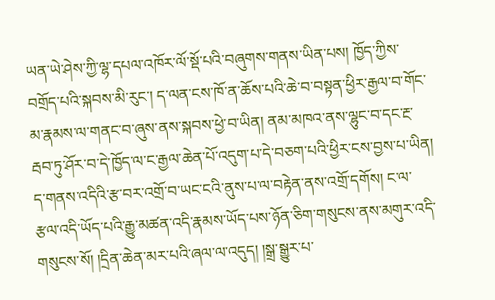ཡན་ཡེ་ཤེས་ཀྱི་ལྷ་དཔལ་འཁོར་ལོ་སྡོ་པའི་བཞུགས་གནས་ཡིན་པས། ཁྱོད་ཀྱིས་བགྲོད་པའི་སྐབས་མི་རུང་། ད་ལན་ངས་ཁོ་ན་ཆོས་པའི་ཆེ་བ་བསྟན་ཕྱིར་རྒྱལ་བ་གོང་མ་རྣམས་ལ་གནང་བ་ཞུས་ནས་སྐབས་ཕྱེ་བ་ཡིན། ནམ་མཁའ་ནས་ལྷུང་བ་དང་རྔ་རྦབ་ཏུ་ཤོར་བ་དེ་ཁྱོད་ལ་ང་རྒྱལ་ཆེན་པོ་འདུག་པ་དེ་བཅག་པའི་ཕྱིར་ངས་བྱས་པ་ཡིན། ད་གནས་འདིའི་རྩ་བར་འགྲོ་བ་ཡང་ངའི་ནུས་པ་ལ་བརྟེན་ནས་འགྲོ་དགོས། ང་ལ་རྩལ་འདི་ཡོད་པའི་རྒྱུ་མཚན་འདི་རྣམས་ཡོད་པས་ཉོན་ཅིག་གསུངས་ནས་མགུར་འདི་གསུངས་སོ། །དྲིན་ཆེན་མར་པའི་ཞལ་ལ་འདུད། །སྒྲ་སྒྱུར་པ་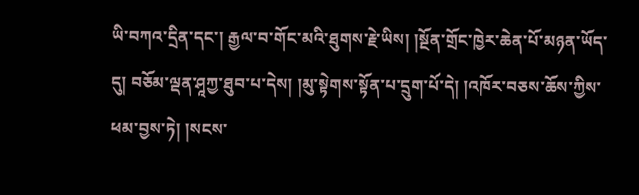ཡི་བཀའ་དྲིན་དང་། རྒྱལ་བ་གོང་མའི་ཐུགས་རྗེ་ཡིས། །སྔོན་གྲོང་ཁྱེར་ཆེན་པོ་མཉན་ཡོད་དུ། བཅོམ་ལྡན་ཤཱཀྱ་ཐུབ་པ་དེས། །མུ་སྟེགས་སྟོན་པ་དྲུག་པོ་དེ། །འཁོར་བཅས་ཆོས་ཀྱིས་ཕམ་བྱས་ཏེ། །སངས་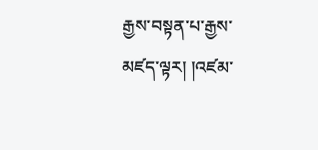རྒྱས་བསྟན་པ་རྒྱས་མཛད་ལྟར། །འཛམ་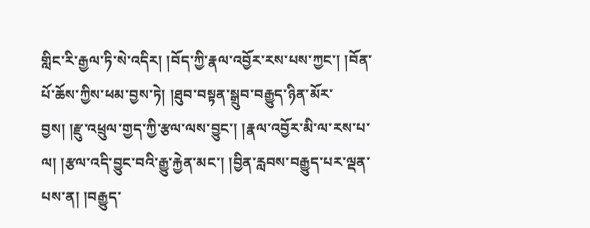གླིང་རི་རྒྱལ་ཏི་སེ་འདིར། །བོད་ཀྱི་རྣལ་འབྱོར་རས་པས་ཀྱང་། །བོན་པོ་ཆོས་ཀྱིས་ཕམ་བྱས་ཏེ། །ཐུབ་བསྟན་སྒྲུབ་བརྒྱུད་ཉིན་མོར་བྱས། །རྫུ་འཕྲུལ་གྱད་ཀྱི་རྩལ་ལས་བྱུང་། །རྣལ་འབྱོར་མི་ལ་རས་པ་ལ། །རྩལ་འདི་བྱུང་བའི་རྒྱུ་རྐྱེན་མང་། །བྱིན་རླབས་བརྒྱུད་པར་ལྡན་པས་ན། །བརྒྱུད་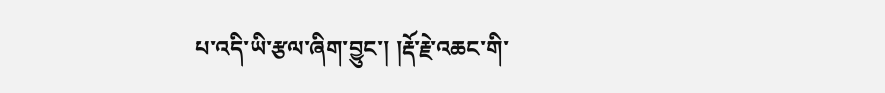པ་འདི་ཡི་རྩལ་ཞིག་བྱུང་། །རྡོ་རྗེ་འཆང་གི་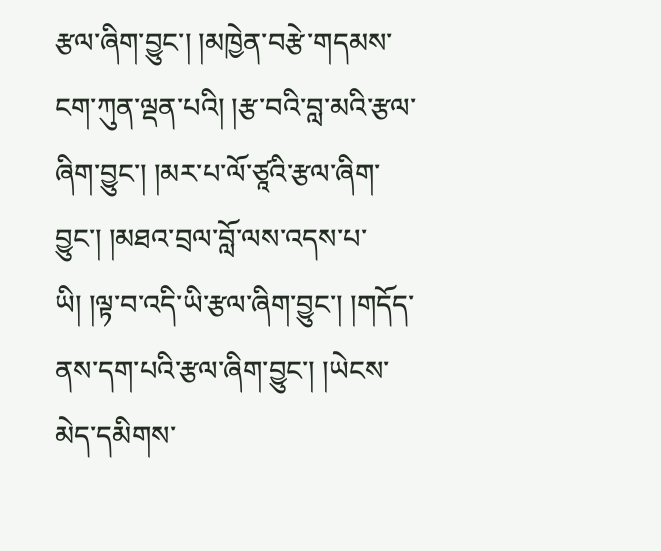རྩལ་ཞིག་བྱུང་། །མཁྱེན་བརྩེ་གདམས་ངག་ཀུན་ལྡན་པའི། །རྩ་བའི་བླ་མའི་རྩལ་ཞིག་བྱུང་། །མར་པ་ལོ་ཙཱའི་རྩལ་ཞིག་བྱུང་། །མཐའ་བྲལ་བློ་ལས་འདས་པ་ཡི། །ལྟ་བ་འདི་ཡི་རྩལ་ཞིག་བྱུང་། །གདོད་ནས་དག་པའི་རྩལ་ཞིག་བྱུང་། །ཡེངས་མེད་དམིགས་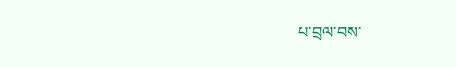པ་བྲལ་བས་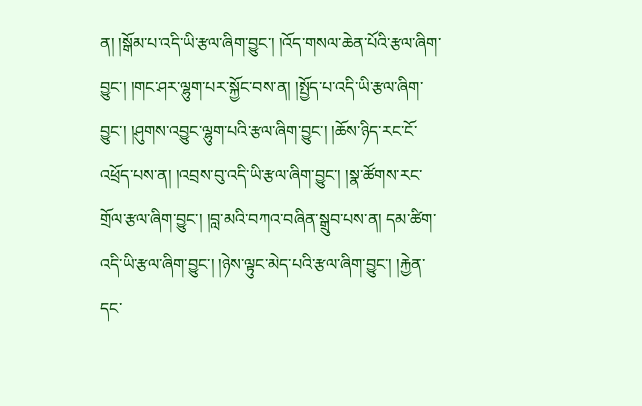ན། །སྒོམ་པ་འདི་ཡི་རྩལ་ཞིག་བྱུང་། །འོད་གསལ་ཆེན་པོའི་རྩལ་ཞིག་བྱུང་། །གང་ཤར་ལྷུག་པར་སྐྱོང་བས་ན། །སྤྱོད་པ་འདི་ཡི་རྩལ་ཞིག་བྱུང་། །ཤུགས་འབྱུང་ལྷུག་པའི་རྩལ་ཞིག་བྱུང་། །ཆོས་ཉིད་རང་ངོ་འཕྲོད་པས་ན། །འབྲས་བུ་འདི་ཡི་རྩལ་ཞིག་བྱུང་། །སྣ་ཚོགས་རང་གྲོལ་རྩལ་ཞིག་བྱུང་། །བླ་མའི་བཀའ་བཞིན་སྒྲུབ་པས་ན། དམ་ཚིག་འདི་ཡི་རྩལ་ཞིག་བྱུང་། །ཉེས་ལྟུང་མེད་པའི་རྩལ་ཞིག་བྱུང་། །རྐྱེན་དང་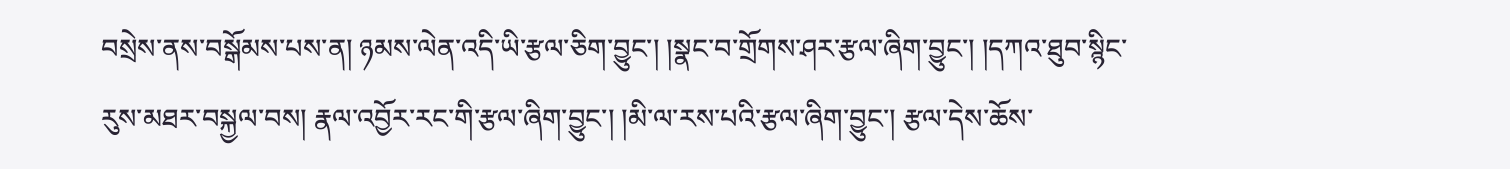བསྲེས་ནས་བསྒོམས་པས་ན། ཉམས་ལེན་འདི་ཡི་རྩལ་ཅིག་བྱུང་། །སྣང་བ་གྲོགས་ཤར་རྩལ་ཞིག་བྱུང་། །དཀའ་ཐུབ་སྙིང་རུས་མཐར་བསྐྱལ་བས། རྣལ་འབྱོར་རང་གི་རྩལ་ཞིག་བྱུང་། །མི་ལ་རས་པའི་རྩལ་ཞིག་བྱུང་། རྩལ་དེས་ཆོས་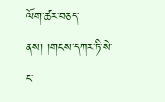ལོག་ཚར་བཅད་ནས། །གངས་དཀར་ཏི་སེ་ང་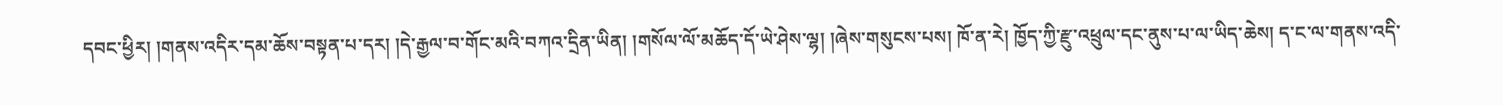དབང་ཕྱིར། །གནས་འདིར་དམ་ཆོས་བསྟན་པ་དར། །དེ་རྒྱལ་བ་གོང་མའི་བཀའ་དྲིན་ཡིན། །གསོལ་ལོ་མཆོད་དོ་ཡེ་ཤེས་ལྷ། །ཞེས་གསུངས་པས། ཁོ་ན་རེ། ཁྱོད་ཀྱི་རྫུ་འཕྲུལ་དང་ནུས་པ་ལ་ཡིད་ཆེས། ད་ང་ལ་གནས་འདི་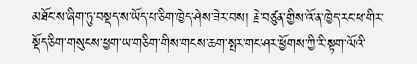མཐོང་ས་ཞིག་ཏུ་བསྡད་ས་ཡོད་པ་ཅིག་ཁྱེད་ཤེས་ཟེར་བས། རྗེ་བཙུན་གྱིས་འོ་ན་ཁྱེད་རང་ཕ་གིར་སྡོད་ཅིག་གསུངས་ཕྱག་ཡ་གཅིག་གིས་གངས་ཆག་སྤར་གང་ཤར་ཕྱོགས་ཀྱི་རི་སྟག་ལོའི་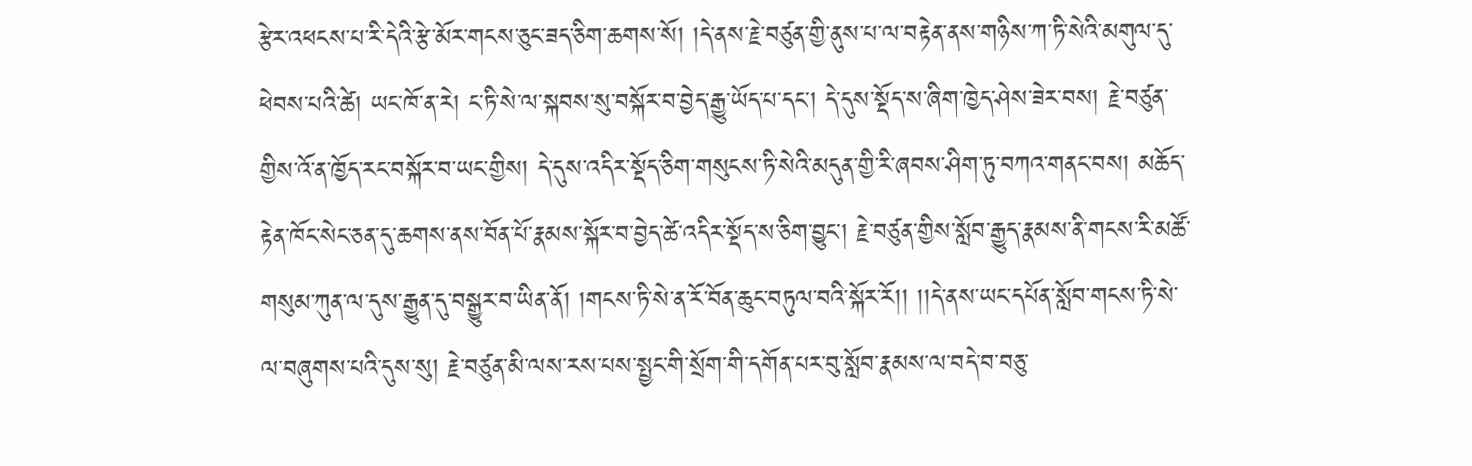རྩེར་འཕངས་པ་རི་དེའི་རྩེ་མོར་གངས་ཅུང་ཟད་ཅིག་ཆགས་སོ། །དེ་ནས་རྗེ་བཙུན་གྱི་ནུས་པ་ལ་བརྟེན་ནས་གཉིས་ཀ་ཏི་སེའི་མགུལ་དུ་ཕེབས་པའི་ཚེ། ཡང་ཁོ་ན་རེ། ང་ཏི་སེ་ལ་སྐབས་སུ་བསྐོར་བ་བྱེད་རྒྱུ་ཡོད་པ་དང་། དེ་དུས་སྡོད་ས་ཞིག་ཁྱེད་ཤེས་ཟེར་བས། རྗེ་བཙུན་གྱིས་འོ་ན་ཁྱོད་རང་བསྐོར་བ་ཡང་གྱིས། དེ་དུས་འདིར་སྡོད་ཅིག་གསུངས་ཏི་སེའི་མདུན་གྱི་རི་ཞབས་ཤིག་ཏུ་བཀའ་གནང་བས། མཆོད་རྟེན་ཁོང་སེང་ཅན་དུ་ཆགས་ནས་བོན་པོ་རྣམས་སྐོར་བ་བྱེད་ཚེ་འདིར་སྡོད་ས་ཅིག་བྱུང་། རྗེ་བཙུན་གྱིས་སློབ་རྒྱུད་རྣམས་ནི་གངས་རི་མཚོ་གསུམ་ཀུན་ལ་དུས་རྒྱུན་དུ་བསྒྱུར་བ་ཡིན་ནོ། །གངས་ཏི་སེ་ན་རོ་བོན་ཆུང་བཏུལ་བའི་སྐོར་རོ།། །།དེ་ནས་ཡང་དཔོན་སློབ་གངས་ཏི་སེ་ལ་བཞུགས་པའི་དུས་སུ། རྗེ་བཙུན་མི་ལས་རས་པས་སྤྱང་གི་སྲོག་གི་དགོན་པར་བུ་སློབ་རྣམས་ལ་བདེ་བ་བཅུ་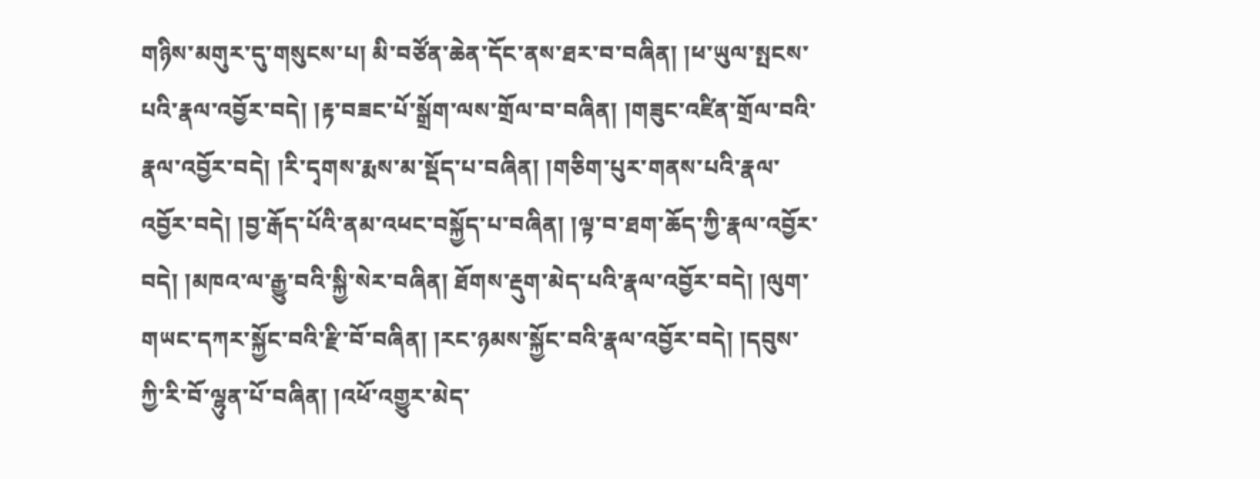གཉིས་མགུར་དུ་གསུངས་པ། མི་བཙོན་ཆེན་དོང་ནས་ཐར་བ་བཞིན། །ཕ་ཡུལ་སྤངས་པའི་རྣལ་འབྱོར་བདེ། །རྟ་བཟང་པོ་སྒྲོག་ལས་གྲོལ་བ་བཞིན། །གཟུང་འཛིན་གྲོལ་བའི་རྣལ་འབྱོར་བདེ། །རི་དྭགས་རྨས་མ་སྡོད་པ་བཞིན། །གཅིག་པུར་གནས་པའི་རྣལ་འབྱོར་བདེ། །བྱ་རྒོད་པོའི་ནམ་འཕང་བསྐྱོད་པ་བཞིན། །ལྟ་བ་ཐག་ཆོད་ཀྱི་རྣལ་འབྱོར་བདེ། །མཁའ་ལ་རྒྱུ་བའི་སྐྱི་སེར་བཞིན། ཐོགས་རྡུག་མེད་པའི་རྣལ་འབྱོར་བདེ། །ལུག་གཡང་དཀར་སྐྱོང་བའི་རྫི་བོ་བཞིན། །རང་ཉམས་སྐྱོང་བའི་རྣལ་འབྱོར་བདེ། །དབུས་ཀྱི་རི་བོ་ལྷུན་པོ་བཞིན། །འཕོ་འགྱུར་མེད་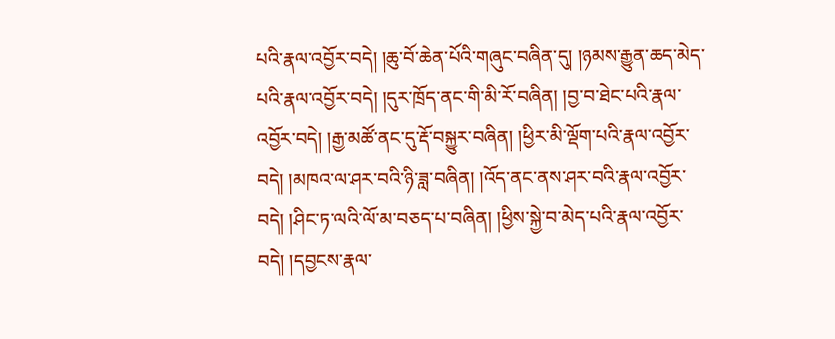པའི་རྣལ་འབྱོར་བདེ། །ཆུ་བོ་ཆེན་པོའི་གཞུང་བཞིན་དུ། །ཉམས་རྒྱུན་ཆད་མེད་པའི་རྣལ་འབྱོར་བདེ། །དུར་ཁྲོད་ནང་གི་མི་རོ་བཞིན། །བྱ་བ་ཐེང་པའི་རྣལ་འབྱོར་བདེ། །རྒྱ་མཚོ་ནང་དུ་རྡོ་བསྐྱུར་བཞིན། །ཕྱིར་མི་ལྡོག་པའི་རྣལ་འབྱོར་བདེ། །མཁའ་ལ་ཤར་བའི་ཉི་ཟླ་བཞིན། །འོད་ནང་ནས་ཤར་བའི་རྣལ་འབྱོར་བདེ། །ཤིང་ཏ་ལའི་ལོ་མ་བཅད་པ་བཞིན། །ཕྱིས་སྐྱེ་བ་མེད་པའི་རྣལ་འབྱོར་བདེ། །དབྱངས་རྣལ་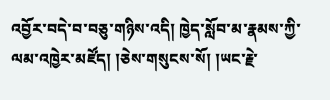འབྱོར་བདེ་བ་བཅུ་གཉིས་འདི། ཁྱེད་སློབ་མ་རྣམས་ཀྱི་ལམ་འཁྱེར་མཛོད། །ཅེས་གསུངས་སོ། །ཡང་རྗེ་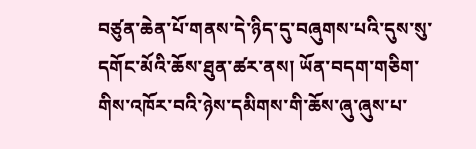བཙུན་ཆེན་པོ་གནས་དེ་ཉིད་དུ་བཞུགས་པའི་དུས་སུ་དགོང་མོའི་ཆོས་ཐུན་ཚར་ནས། ཡོན་བདག་གཅིག་གིས་འཁོར་བའི་ཉེས་དམིགས་གི་ཆོས་ཞུ་ཞུས་པ་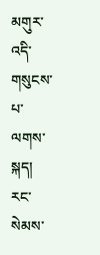མགུར་འདི་གསུངས་པ་ལགས་སྐད། རང་སེམས་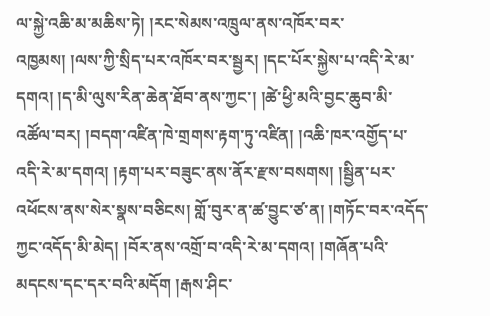ལ་སྐྱེ་འཆི་མ་མཆིས་ཏེ། །རང་སེམས་འཁྲུལ་ནས་འཁོར་བར་འཁྱམས། །ལས་ཀྱི་སྲིད་པར་འཁོར་བར་སྦྱར། །དང་པོར་སྐྱེས་པ་འདི་རེ་མ་དགའ། །ད་མི་ལུས་རིན་ཆེན་ཐོབ་ནས་ཀྱང་། །ཚེ་ཕྱི་མའི་བྱང་ཆུབ་མི་འཚོལ་བར། །བདག་འཛིན་ཁེ་གྲགས་རྟག་ཏུ་འཛིན། །འཆི་ཁར་འགྱོད་པ་འདི་རེ་མ་དགའ། །རྟག་པར་བཟུང་ནས་ནོར་རྫས་བསགས། །སྦྱིན་པར་འཕོངས་ནས་སེར་སྣས་བཅིངས། གློ་བུར་ན་ཚ་བྱུང་ཙ་ན། །གཏོང་བར་འདོད་ཀྱང་འདོད་མི་མེད། །བོར་ནས་འགྲོ་བ་འདི་རེ་མ་དགའ། །གཞོན་པའི་མདངས་དང་དར་བའི་མདོག །རྒས་ཤིང་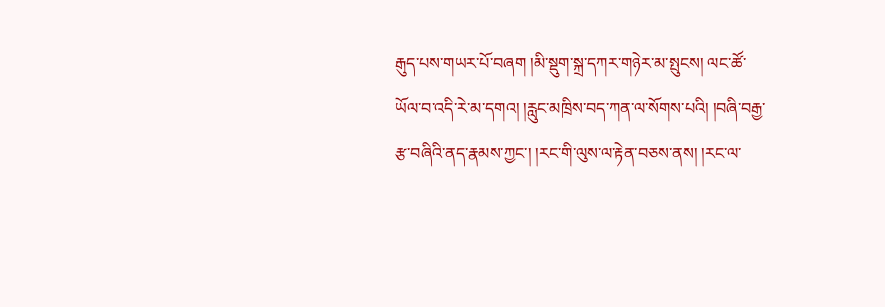རྒུད་པས་གཡར་པོ་བཞག །མི་སྡུག་སྐྲ་དཀར་གཉེར་མ་སྤུངས། ལང་ཚོ་ཡོལ་བ་འདི་རེ་མ་དགའ། །རླུང་མཁྲིས་བད་ཀན་ལ་སོགས་པའི། །བཞི་བརྒྱ་རྩ་བཞིའི་ནད་རྣམས་ཀྱང་། །རང་གི་ལུས་ལ་རྟེན་བཅས་ནས། །རང་ལ་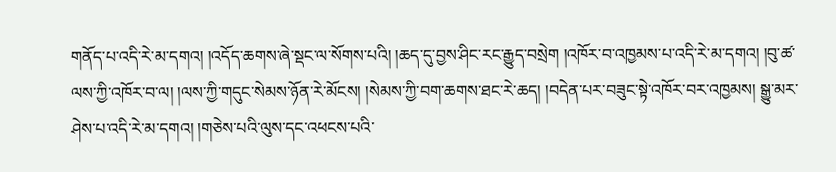གནོད་པ་འདི་རེ་མ་དགའ། །འདོད་ཆགས་ཞེ་སྡང་ལ་སོགས་པའི། །ཆད་དུ་བྱས་ཤིང་རང་རྒྱུད་བསྲེག །འཁོར་བ་འཁྱམས་པ་འདི་རེ་མ་དགའ། །བུ་ཚ་ལས་ཀྱི་འཁོར་བ་ལ། །ལས་ཀྱི་གདུང་སེམས་ཉོན་རེ་མོངས། །སེམས་ཀྱི་བག་ཆགས་ཐང་རེ་ཆད། །བདེན་པར་བཟུང་སྟེ་འཁོར་བར་འཁྱམས། སྒྱུ་མར་ཤེས་པ་འདི་རེ་མ་དགའ། །གཅེས་པའི་ལུས་དང་འཕངས་པའི་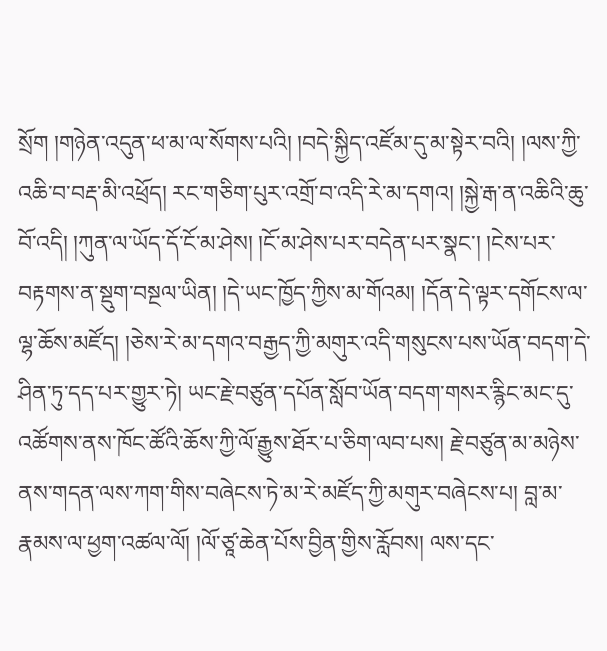སྲོག །གཉེན་འདུན་ཕ་མ་ལ་སོགས་པའི། །བདེ་སྐྱིད་འཛོམ་དུ་མ་སྟེར་བའི། །ལས་ཀྱི་འཆི་བ་བརྡ་མི་འཕྲོད། རང་གཅིག་པུར་འགྲོ་བ་འདི་རེ་མ་དགའ། །སྐྱེ་རྒ་ན་འཆིའི་ཆུ་བོ་འདི། །ཀུན་ལ་ཡོད་དོ་ངོ་མ་ཤེས། །ངོ་མ་ཤེས་པར་བདེན་པར་སྣང་། །ངེས་པར་བརྟགས་ན་སྡུག་བསྔལ་ཡིན། །དེ་ཡང་ཁྱོད་ཀྱིས་མ་གོའམ། །དོན་དེ་ལྟར་དགོངས་ལ་ལྷ་ཆོས་མཛོད། །ཅེས་རེ་མ་དགའ་བརྒྱད་ཀྱི་མགུར་འདི་གསུངས་པས་ཡོན་བདག་དེ་ཤིན་ཏུ་དད་པར་གྱུར་ཏེ། ཡང་རྗེ་བཙུན་དཔོན་སློབ་ཡོན་བདག་གསར་རྙིང་མང་དུ་འཚོགས་ནས་ཁོང་ཚོའི་ཆོས་ཀྱི་ལོ་རྒྱུས་ཐོར་པ་ཅིག་ལབ་པས། རྗེ་བཙུན་མ་མཉེས་ནས་གདན་ལས་ཀག་གིས་བཞེངས་ཏེ་མ་རེ་མཛོད་ཀྱི་མགུར་བཞེངས་པ། བླ་མ་རྣམས་ལ་ཕྱག་འཚལ་ལོ། །ལོ་ཙཱ་ཆེན་པོས་བྱིན་གྱིས་རློབས། ལས་དང་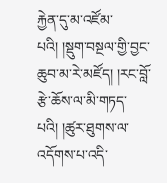རྐྱེན་དུ་མ་འཛོམ་པའི། །སྡུག་བསྔལ་གྱི་བྱང་ཆུབ་མ་རེ་མཛོད། །རང་བློ་རྩེ་ཆོས་ལ་མི་གཏད་པའི། །ཚུར་ཐུགས་ལ་འདོགས་པ་འདི་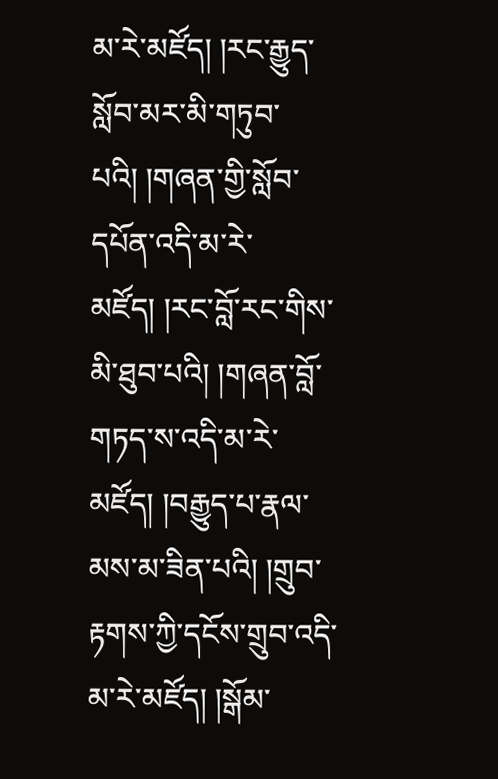མ་རེ་མཛོད། །རང་རྒྱུད་སློབ་མར་མི་གཏུབ་པའི། །གཞན་གྱི་སློབ་དཔོན་འདི་མ་རེ་མཛོད། །རང་བློ་རང་གིས་མི་ཐུབ་པའི། །གཞན་བློ་གཏད་ས་འདི་མ་རེ་མཛོད། །བརྒྱུད་པ་རྣལ་མས་མ་ཟིན་པའི། །གྲུབ་རྟགས་ཀྱི་དངོས་གྲུབ་འདི་མ་རེ་མཛོད། །སྒོམ་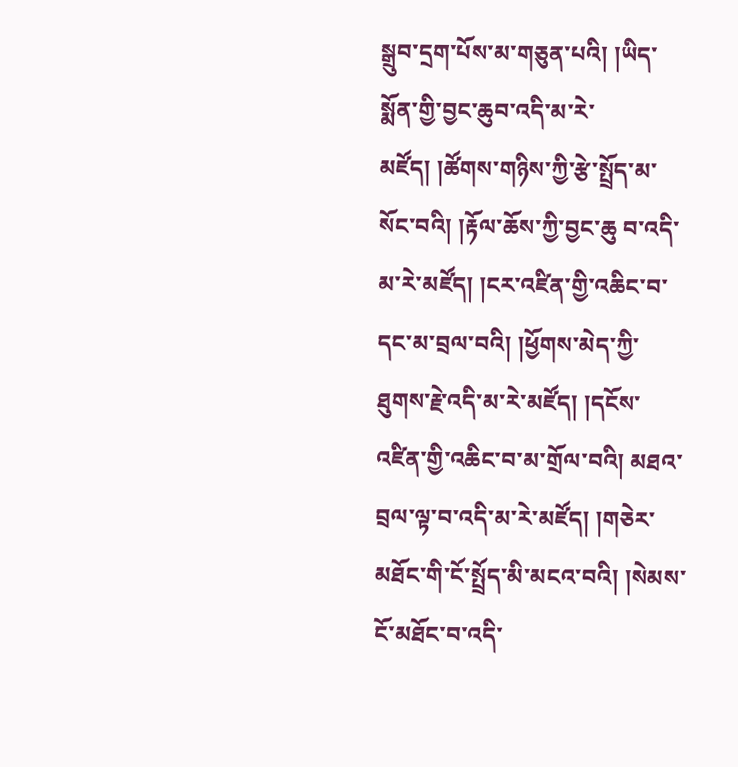སྒྲུབ་དྲག་པོས་མ་གཅུན་པའི། །ཡིད་སྨོན་གྱི་བྱང་ཆུབ་འདི་མ་རེ་མཛོད། །ཚོགས་གཉིས་ཀྱི་རྩེ་སྤྲོད་མ་སོང་བའི། །རྟོལ་ཆོས་ཀྱི་བྱང་ཆུ བ་འདི་མ་རེ་མཛོད། །ངར་འཛིན་གྱི་འཆིང་བ་དང་མ་བྲལ་བའི། །ཕྱོགས་མེད་ཀྱི་ཐུགས་རྗེ་འདི་མ་རེ་མཛོད། །དངོས་འཛིན་གྱི་འཆིང་བ་མ་གྲོལ་བའི། མཐའ་བྲལ་ལྟ་བ་འདི་མ་རེ་མཛོད། །གཅེར་མཐོང་གི་ངོ་སྤྲོད་མི་མངའ་བའི། །སེམས་ངོ་མཐོང་བ་འདི་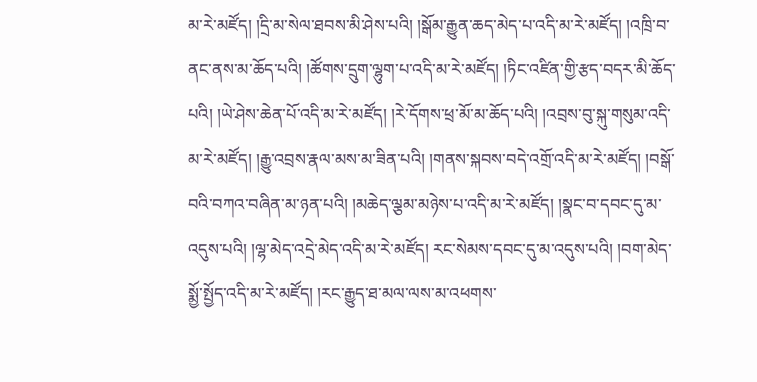མ་རེ་མཛོད། །དྲི་མ་སེལ་ཐབས་མི་ཤེས་པའི། །སྒོམ་རྒྱུན་ཆད་མེད་པ་འདི་མ་རེ་མཛོད། །འཁྲི་བ་ནང་ནས་མ་ཆོད་པའི། །ཚོགས་དྲུག་ལྷུག་པ་འདི་མ་རེ་མཛོད། །ཏིང་འཛིན་གྱི་རྩད་བདར་མི་ཆོད་པའི། །ཡེ་ཤེས་ཆེན་པོ་འདི་མ་རེ་མཛོད། །རེ་དོགས་ཕྲ་མོ་མ་ཆོད་པའི། །འབྲས་བུ་སྐུ་གསུམ་འདི་མ་རེ་མཛོད། །རྒྱུ་འབྲས་རྣལ་མས་མ་ཟིན་པའི། །གནས་སྐབས་བདེ་འགྲོ་འདི་མ་རེ་མཛོད། །བསྒོ་བའི་བཀའ་བཞིན་མ་ཉན་པའི། །མཆེད་ལྕམ་མཉེས་པ་འདི་མ་རེ་མཛོད། །སྣང་བ་དབང་དུ་མ་འདུས་པའི། །ལྷ་མེད་འདྲེ་མེད་འདི་མ་རེ་མཛོད། རང་སེམས་དབང་དུ་མ་འདུས་པའི། །བག་མེད་སྨྱོ་སྤྱོད་འདི་མ་རེ་མཛོད། །རང་རྒྱུད་ཐ་མལ་ལས་མ་འཕགས་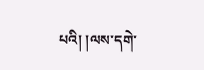པའི། །ལས་དགེ་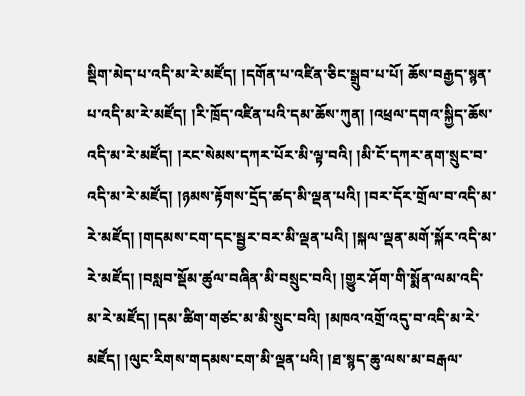སྡིག་མེད་པ་འདི་མ་རེ་མཛོད། །དགོན་པ་འཛིན་ཅིང་སྒྲུབ་པ་པོ། ཆོས་བརྒྱད་སྙན་པ་འདི་མ་རེ་མཛོད། །རི་ཁྲོད་འཛིན་པའི་དམ་ཆོས་ཀུན། །འཕྲལ་དགའ་སྐྱིད་ཆོས་འདི་མ་རེ་མཛོད། །རང་སེམས་དཀར་པོར་མི་ལྟ་བའི། །མི་ངོ་དཀར་ནག་སྲུང་བ་འདི་མ་རེ་མཛོད། །ཉམས་རྟོགས་དྲོད་ཚད་མི་ལྡན་པའི། །བར་དོར་གྲོལ་བ་འདི་མ་རེ་མཛོད། །གདམས་ངག་དང་སྦྱར་བར་མི་ལྡན་པའི། །སྐལ་ལྡན་མགོ་སྐོར་འདི་མ་རེ་མཛོད། །བསླབ་སྡོམ་ཚུལ་བཞིན་མི་བསྲུང་བའི། །གྱུར་ཤོག་གི་སྨོན་ལམ་འདི་མ་རེ་མཛོད། །དམ་ཚིག་གཙང་མ་མི་སྲུང་བའི། །མཁའ་འགྲོ་འདུ་བ་འདི་མ་རེ་མཛོད། །ལུང་རིགས་གདམས་ངག་མི་ལྡན་པའི། །ཐ་སྙད་ཆུ་ལས་མ་བརྒལ་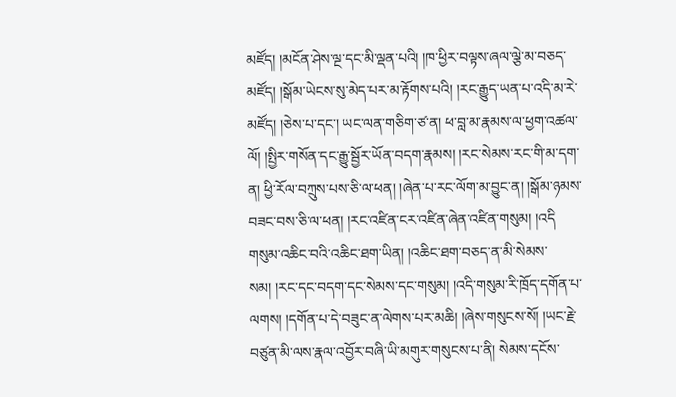མཛོད། །མངོན་ཤེས་ལྔ་དང་མི་ལྡན་པའི། །ཁ་ཕྱིར་བལྟས་ཞལ་ལྕེ་མ་བཅད་མཛོད། །སྒོམ་ཡེངས་སུ་མེད་པར་མ་རྟོགས་པའི། །རང་རྒྱུད་ཡན་པ་འདི་མ་རེ་མཛོད། །ཅེས་པ་དང་། ཡང་ལན་གཅིག་ཙ་ན། ཕ་བླ་མ་རྣམས་ལ་ཕྱག་འཚལ་ལོ། །སྤྱིར་གསོན་དང་རྒྱུ་སྦྱོར་ཡོན་བདག་རྣམས། །རང་སེམས་རང་གི་མ་དག་ན། ཕྱི་རོལ་བཀྲུས་པས་ཅི་ལ་ཕན། །ཞེན་པ་རང་ལོག་མ་བྱུང་ན། །སྒོམ་ཉམས་བཟང་བས་ཅི་ལ་ཕན། །རང་འཛིན་ངར་འཛིན་ཞེན་འཛིན་གསུམ། །འདི གསུམ་འཆིང་བའི་འཆིང་ཐག་ཡིན། །འཆིང་ཐག་བཅད་ན་མི་སེམས་སམ། །རང་དང་བདག་དང་སེམས་དང་གསུམ། །འདི་གསུམ་རི་ཁྲོད་དགོན་པ་ལགས། །དགོན་པ་དེ་བཟུང་ན་ལེགས་པར་མཆི། །ཞེས་གསུངས་སོ། །ཡང་རྗེ་བཙུན་མི་ལས་རྣལ་འབྱོར་བཞི་ཡི་མགུར་གསུངས་པ་ནི། སེམས་དངོས་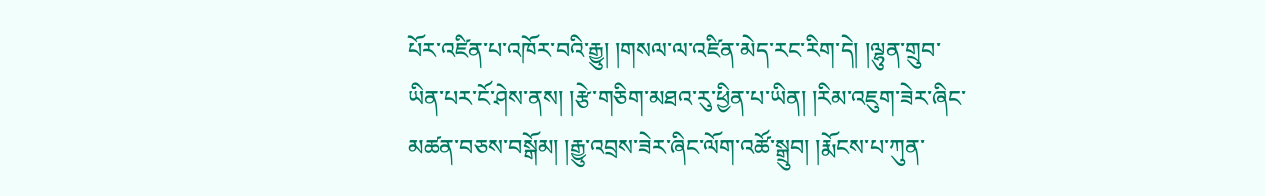པོར་འཛིན་པ་འཁོར་བའི་རྒྱུ། །གསལ་ལ་འཛིན་མེད་རང་རིག་དེ། །ལྷུན་གྲུབ་ཡིན་པར་ངོ་ཤེས་ནས། །རྩེ་གཅིག་མཐའ་རུ་ཕྱིན་པ་ཡིན། །རིམ་འཇུག་ཟེར་ཞིང་མཚན་བཅས་བསྒོམ། །རྒྱུ་འབྲས་ཟེར་ཞིང་ལོག་འཚོ་སྒྲུབ། །རྨོངས་པ་ཀུན་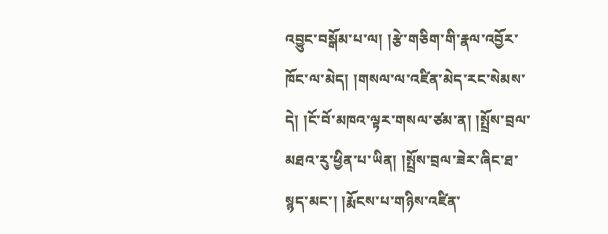འབྱུང་བསྒོམ་པ་ལ། །རྩེ་གཅིག་གི་རྣལ་འབྱོར་ཁོང་ལ་མེད། །གསལ་ལ་འཛིན་མེད་རང་སེམས་དེ། །ངོ་བོ་མཁའ་ལྟར་གསལ་ཙམ་ན། །སྤྲོས་བྲལ་མཐའ་རུ་ཕྱིན་པ་ཡིན། །སྤྲོས་བྲལ་ཟེར་ཞིང་ཐ་སྙད་མང་། །རྨོངས་པ་གཉིས་འཛིན་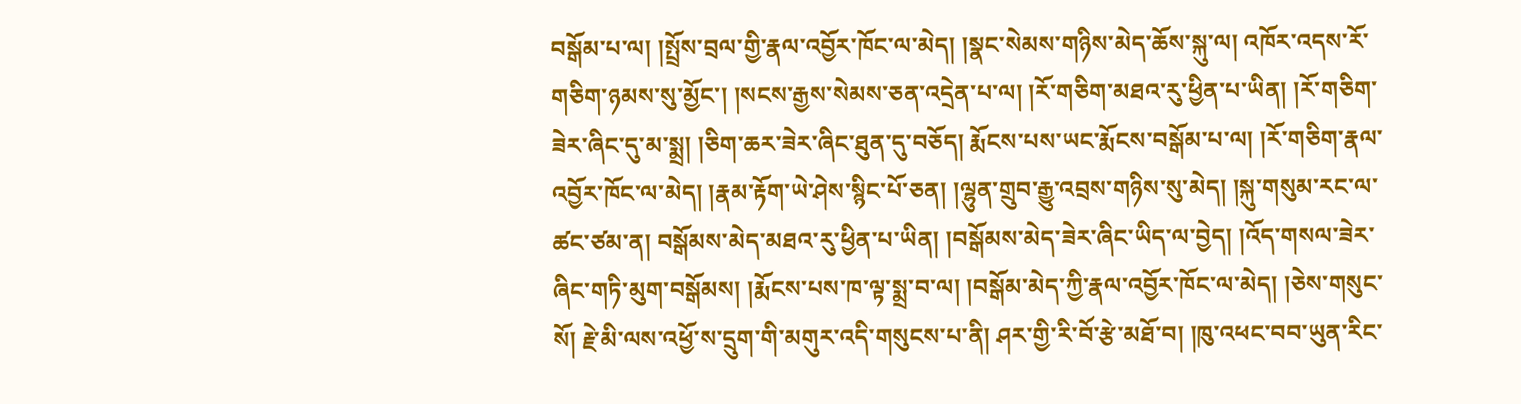བསྒོམ་པ་ལ། །སྤྲོས་བྲལ་གྱི་རྣལ་འབྱོར་ཁོང་ལ་མེད། །སྣང་སེམས་གཉིས་མེད་ཆོས་སྐུ་ལ། འཁོར་འདས་རོ་གཅིག་ཉམས་སུ་མྱོང་། །སངས་རྒྱས་སེམས་ཅན་འདྲེན་པ་ལ། །རོ་གཅིག་མཐའ་རུ་ཕྱིན་པ་ཡིན། །རོ་གཅིག་ཟེར་ཞིང་དུ་མ་སྨྲ། །ཅིག་ཆར་ཟེར་ཞིང་ཐུན་དུ་བཅོད། རྨོངས་པས་ཡང་རྨོངས་བསྒོམ་པ་ལ། །རོ་གཅིག་རྣལ་འབྱོར་ཁོང་ལ་མེད། །རྣམ་རྟོག་ཡེ་ཤེས་སྙིང་པོ་ཅན། །ལྷུན་གྲུབ་རྒྱུ་འབྲས་གཉིས་སུ་མེད། །སྐུ་གསུམ་རང་ལ་ཚང་ཙམ་ན། བསྒོམས་མེད་མཐའ་རུ་ཕྱིན་པ་ཡིན། །བསྒོམས་མེད་ཟེར་ཞིང་ཡིད་ལ་བྱེད། །འོད་གསལ་ཟེར་ཞིང་གཏི་མུག་བསྒོམས། །རྨོངས་པས་ཁ་ལྟ་སྨྲ་བ་ལ། །བསྒོམ་མེད་ཀྱི་རྣལ་འབྱོར་ཁོང་ལ་མེད། །ཅེས་གསུང་སོ། རྗེ་མི་ལས་འཕྱོ་ས་དྲུག་གི་མགུར་འདི་གསུངས་པ་ནི། ཤར་གྱི་རི་བོ་རྩེ་མཐོ་བ། །ཁུ་འཕང་བབ་ཡུན་རིང་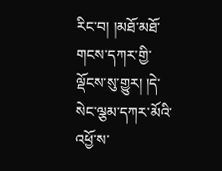རིང་བ། །མཐོ་མཐོ་གངས་དཀར་གྱི་ལྡོངས་སུ་གྱུར། །དེ་སེང་ལྕམ་དཀར་མོའི་འཕྱོ་ས་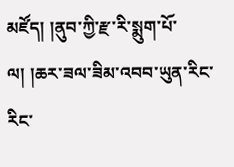མཛོད། །ནུབ་ཀྱི་རྫ་རི་སྨུག་པོ་ལ། །ཆར་ཟལ་ཟིམ་འབབ་ཡུན་རིང་རིང་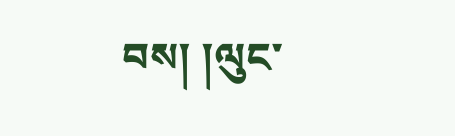བས། །ལུང་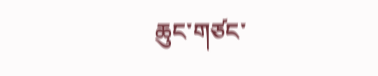ཆུང་གཙང་